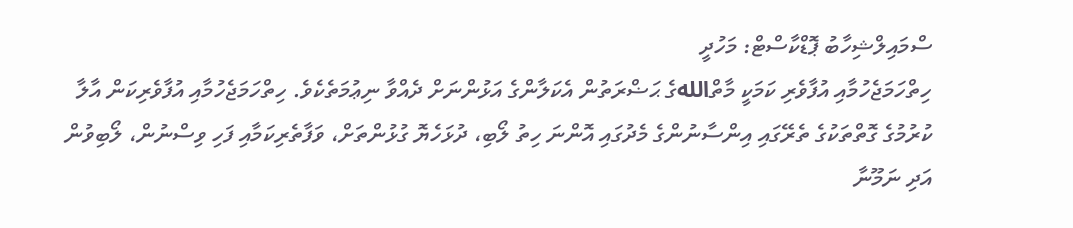ސްމައިލްޝިހާބު ޕޮޑްކާސްޓް: މަހުދީ
ހިތްހަމަޖެހުމާއި އުފާވެރި ކަމަކީ މާތްاللهގެ ޙަޟްރަތުން އެކަލާންގެ އަޅުންނަށް ދެއްވާ ނިޢުމަތެކެވެ. ހިތްހަމަޖެހުމާއި އުފާވެރިކަން އާލާ ކުރުމުގެ ގޮތްތަކުގެ ތެރޭގައި އިންސާނުންގެ މެދުގައި އޮންނަ ހިތު ލޯބި، ދުޅަހެޔޮ ގުޅުންތަށް، ވަފާތެރިކަމާއި ފަހި ވިސްނުން، ލޯބިވުން އަދި ނަމޫނާ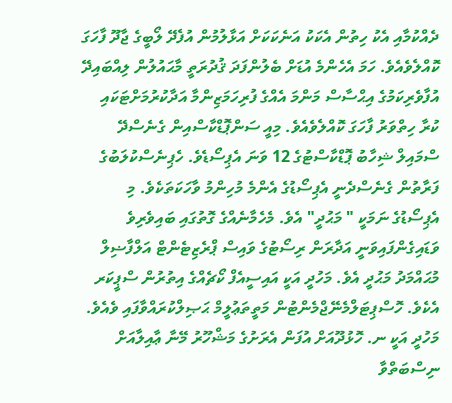ދެއްކުމާއި އެކު ހިތުން އެކަކު އަނެކަކަށް އަޅާލުމުން އުފެދޭ ލޯބީގެ ޖާދޫ ފާހަގަ ކޮއްލެވެއެވެ. ހަމަ އެހެންމެ އުޑަށް ބެލުންފަދަ ޤުދުރަތީ މާޙައުލުން ލިއްބައިދޭ އުފާވެރިކަމުގެ އިޙްސާސް މަންމަ އެއްގެ ފުރިހަމަޒިންމާ އަދާކުރުމަށްޓަކައި ކުރާ ހިތްވަރު ފާހަގަ ކޮއްލެވެއެވެ. މިއީ ސަންޕޮޑްކާސްއިން ގެނެސްދޭ ސްމައިލް ޝިހާބު ޕޮޑްކާސްޓުގެ 12 ވަނަ އެޕިސޯޑެވެ. ހެޕިނެސްކުލަބުގެ ފަރާތުން ގެނެސްދެނީ އެޕިސޯޑުގެ އެންމެ މުހިންމު ވާހަކަތަކެވެ. މި އެޕިސޯޑުގެ ނަމަކީ " މަޙުދީ" އެވެ. މެހެމާނެއްގެ ގޮތުގައި ބައިވެރިވެ ވަޑައިގެންފައިވަނީ އަދާރަން ރިސޯޓުގެ ވައިސް ޕްރެޒިޓެންޓް އަލްފާޟިލް މުޙައްމަދު މަޙުދީ އެވެ. މަހުދީ އަކީ އައިސީއެފް ކޯޗެއްގެ އިތުރުން ސްޕީކަރ އެކެވެ. ހޮސްޕިޓަލްމެނޭޖްމެންޓުން މަތީތަޢުލީމް ޙަޞިލްކުރައްވާފައި ވެއެވެ. މަހުދީ އަކީ ނ. ހޮޅުދޫއަށް އުފަން އެރަށުގެ މަޝްހޫރު މޭނާ ޢާއިލާއަށް ނިސްބަތްވާ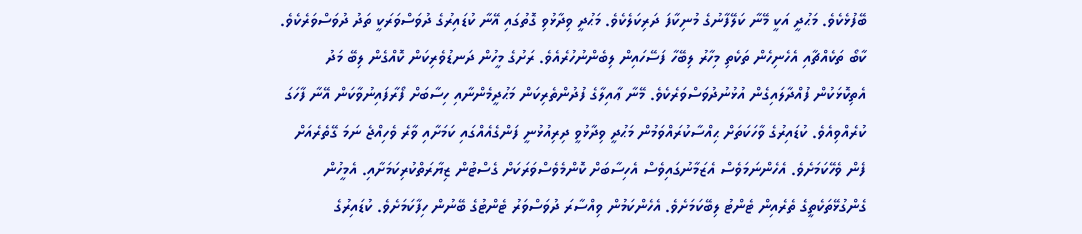ބޭފުޅެކެވެ. މަޙުދީ އަކީ މޭނާ ކަލޭފާނުގެ މުނިކާފަ ދަރިކަލެކެވެ. މަޙުދީ ވިދާޅުވި ގޮތުގައި އޭނާ ކުޑައިރުގެ ދުވަސްވަރަކީ ތަދު ދުވަސްވަރެކެވެ. ކާބޯ ތަކެއްޗާއި އެހެނިހެން ތަކެތި މިހާރު ލިބޭހާ ފަސޭހައިން ލިބެންނުހުރެއެވެ. ރަށުގެ މީހުން ދަނޑުވެރިކަން ކޮއްގެން ލިބޭ މަދު އެތިކޮޅަކުން ފުއްދާލައިގެން އުޅުނުދުވަސްވަރެކެވެ. މޭނާ ޢާއިލާގެ ފުދުންތެރިކަން މަޙުދީމެންނާއި ހިސާބަށް ފޯރާފައިނުވާކަން އޭނާ ފާހަގަ ކުރެއްވިއެވެ. ކުޑައިރުގެ ވާހަކަތަށް ޙިއްސާކުރައްވަމުން މަޙުދީ ވިދާޅުވީ ދިރިއުޅުނީ ފަންގެއެއްގައި ކަމަށާއި ވާރެ ވެހިއްޖެ ނަމަ ގޭތެރެއަށް ފެން ވެހޭކަމަށެވެ. އެހެންނަމަވެސް އެޒަމާނުގައިވެސް އެހިސާބަށް ކޮންމެވެސްވަރަކަށް ގެސްޓުން ޒިޔާރަތްކުރިކަމަށާއި. އެމީހުން ގެންގުޅޭތަކެތީގެ ތެރެއިން ޓެންޓު ލިބޭކަމަށެވެ. އެހެންކަމުން ވިއްސާރަ ދުވަސްވަރު ޓެންޓުގެ ބޭނުން ހިފާކަމަށެވެ. ކުޑައިރުގެ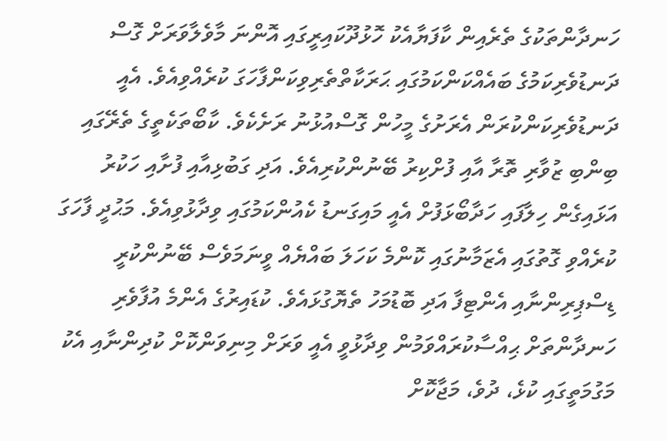ހަނދާންތަކުގެ ތެރެއިން ކާފަޔާއެކު ހޮޅުދޫކައިރީގައި އޮންނަ މާވެލާވަރަށް ގޮސް ދަނޑުވެރިކަމުގެ ބައެއްކަންކަމުގައި ޙަރަކާތްތެރިވިކަންފާހަގަ ކުރެއްވިއެވެ. އެއީ ދަނޑުވެރިކަންކުރަން އެރަށުގެ މީހުން ގޮސްއުޅުނު ރަށެކެވެ. ކާބޯތަކެތީގެ ތެރޭގައި ބިންބި ޒުވާރި ތޮރާ އާއި ފުށްކިރު ބޭނުންކުރިއެވެ. އަދި ގަބުޅިއާއި ފުށާއި ހަކުރު އަޅައިގެން ހިލާފައި ހަދާބޯޅަފުށް އެއީ މައިގަނޑު ކެއުންކަމުގައި ވިދާޅުވިއެވެ. މަޙުދީ ފާހަގަ ކުރެއްވި ގޮތުގައި އެޒަމާނުގައި ކޮންމެ ކަހަލަ ބައްޔެއް ވީނަމަވެސް ބޭނުންކުރީ ޑިސްޕިރިންނާއި އެންޓިފާ އަދި ބޮޑުމަހު ތެޔޮގުޅައެވެ. ކުޑައިރުގެ އެންމެ އުފާވެރި ހަނދާންތަށް ޙިއްސާކުރައްވަމުން ވިދާޅުވީ އެއީ ވަރަށް މިނިވަންކޮށް ކުދިންނާއި އެކު މަގުމަތީގައި ކުޅެ، ދުވެ، މަޖާކޮށް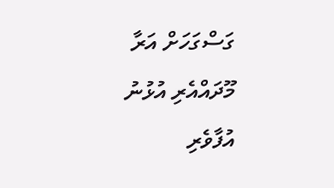ގަސްގަހަށް އަރާ މޫދައްއެރި އުޅުނު އުފާވެރި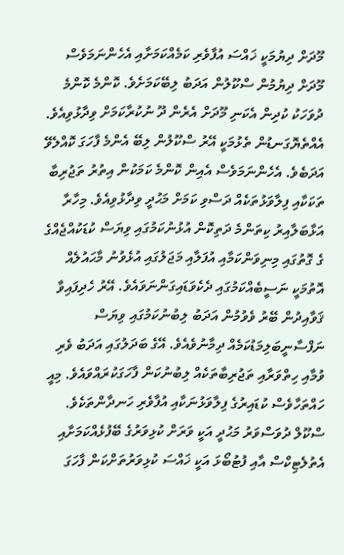މޫދަށް ދިޔުމަކީ ޚައްސަ އުފާވެރި ކަމެއްކަމަށާއި އެހެންނަމަވެސް މޫދަށް ދިޔުމުން ސްކޫލުން އަދަބު ލިބޭކަމަށެވެ. ކޮންމެ ކޮންމެ ދުވަހަކު ކުދިން އެކަނި މޫދަށް އެރެން ދޫ ނުކުރާކަމަށް ވިދާޅުވިއެވެ. އެއްތެޔޮގަނޑުން ތެޅުމަކީ އޭރު ސްކޫލުން ލިބޭ އެންމެ ފާހަގަ ކޮއްލެވޭ އަދަބެވެ. އެހެންނަމަވެސް އެއިން ކޮންމެ ކަމަކުން އިތުރު ތަޖުރިބާ ތަކަކާއި ފިލާވަޅުތަކެއް ދަސްވި ކަމަށް މަޙުދީ ވިދާޅުވިއެވެ. މިހާރާ އަޅާބަލާއިރު ކިތަންމެ ދަތިކޮން އުޅުނުކަމުގައި ވިޔަސް ކުޑަކުއްޖެއްގެ ގެ ގޮތުގައި މިނިވަންކަމާއި އުފަލާއި މަޖަލުގައި އުޅެވުނު މާޙައުލެއް އޮތުމަކީ ނަސީބެއްކަމުގައި ދެކެވަޑައިގަންނަވައެވެ. އޭރު ހެދިފައިވާ ޤަވާއިދުން ބޭރު ވެވުމުން އަދަބު ލިބުނުކަމުގައި ވިޔަސް ނަފްސާނީބަލިމަޑުކަމެއް ދިމާނުވެއެވެ. އޭގެ ބަދަލުގައި އަދަބު ވެރި ވުމާއި ހިތްވަރާއި ތަޖުރިބާތަކެއް ލިބުނުކަން ފާހަގަކުރައްވައެވެ. މިއީ ހައްތަހާވެސް ކުޑައިރުގެ ފިލާވަޅުނަކާއި އުފާވެރި ހަނދާންތަކެވެ. ސްކޫލް ދުވަސްވަރު މަޙުދީ އަކީ ވަރަށް ކުޅިވަރުގެ ބޭފުޅެއްކަމަށާއި އެތުލެޓިކްސް އާއި ފުޓުބޯޅަ އަކީ ޚައްސަ ކުޅިވަރުތަށްކަން ފާހަގަ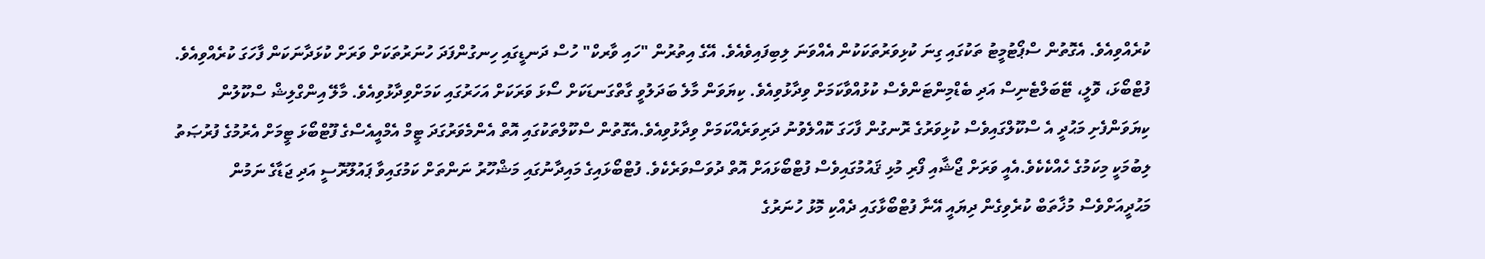ކުރެއްވިއެވެ. އެގޮތުން ސްޕޯޓުމީޓު ތަކުގައި ގިނަ ކުޅިވަރުތަކަކުން އެއްވަނަ ލިބިފައިވެއެވެ. އޭގެ އިތުރުން "ހައި ވާރކް" ހުސް ދަނޑީގައި ހިނގުންފަދަ ހުނަރުތަކަށް ވަރަށް ކުޅަދާނަކަން ފާހަގަ ކުރެއްވިއެވެ. ފުޓްބޯޅަ، ވޮލީ، ޓޭބަލްޓެނިސް އަދި ބެޑްމިންޓަންވެސް ކުޅުއްވާކަމަށް ވިދާޅުވިއެވެ. ކިޔަވަން މާލެ ބަދަލުވީ ގާތްގަނޑަކަށް ސޯޅަ ވަރަކަށް އަހަރުގައި ކަމަށްވިދާޅުވިއެވެ. މާލޭ އިންގްލިޝް ސްކޫލުން ކިޔަވަންފެށި މަޙުދީ އެ ސްކޫލްގައިވެސް ކުޅިވަރުގެ ރޮނގުން ފާހަގަ ކޮއްލެވުނު ދަރިވަރެއްކަމަށް ވިދާޅުވިއެވެ.އެގޮތުން ސްކޫލްތަކުގައި އޮތް އެންމެވަރުގަދަ ޓީމް އެމްއީއެސްގެ ފޫޓްބޯޅަ ޓީމަށް އެރުމުގެ ފުރުޞަތު ލިބުމަކީ މިކަމުގެ ހެއްކެކެވެ.އެއީ ވަރަށް ޖޯޝާއި ފޯރި މުޅި ޤައުމުގައިވެސް ފުޓްބޯޅައަށް އޮތް ދުވަސްވަރެކެވެ. ފުޓްބޯޅައިގެ މައިދާނުގައި މަޝްހޫރު ނަންތަށް ކަމުގައިވާ ޕައުލޫރޮސީ އަދި ޖަޑާގެ ނަމުން މަޙުދީއަށްވެސް މުޚާތަބް ކުރެވިގެން ދިޔައީ އޭނާ ފުޓްބޯޅާގައި ދެއްކި މޮޅު ހުނަރުގެ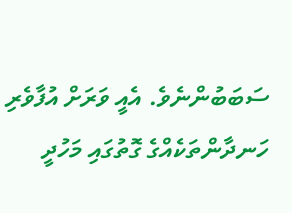ސަބަބުންނެވެ. އެއީ ވަރަށް އުފާވެރި ހަނދާންތަކެއްގެ ގޮތުގައި މަހުދީ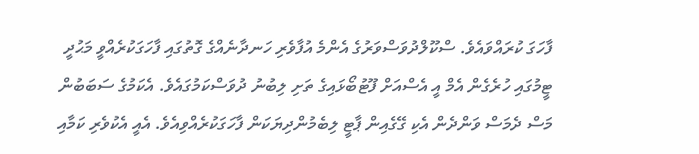ފާހަގަ ކުރައްވައެވެ. ސްކޫލްދުވަސްވަރުގެ އެންމެ އުފާވެރި ހަނދާނެއްގެ ގޮތުގައި ފާހަގަކުރެއްވީ މަޙުދީ ޓީމުގައި ހުރެގެން އެމް އީ އެސްއަށް ފޫޓުބޯޅައިގެ ތަށި ލިބުނު ދުވަސްކަމުގައެވެ. އެކަމުގެ ސަބަބުން މަސް ދެމަސް ވަންދެން އެކި ގޭގެއިން ޕާޓީ ލިބެމުންދިޔަކަން ފާހަގަކުރެއްވިއެވެ. އެއީ އެކުވެރި ކަމާއި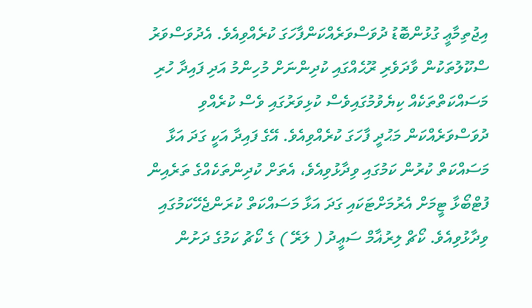އިޖުތިމާޢީ ގުޅުންބޮޑު ދުވަސްވަރެއްކަންފާހަގަ ކުރެއްވިއެވެ. އެދުވަސްވަރު ސްކޫލުތަކުން ވާދަވެރި ރޫޙެއްގައި ކުދިންނަށް މުހިންމު އަދި ފައިދާ ހުރި މަސައްކަތްތަކެއް ކިޔެވުމުގައިވެސް ކުޅިވަރުގައި ވެސް ކުރެއްވި ދުވަސްވަރެއްކަން މަޙުދީ ފާހަގަ ކުރެއްވިއެވެ. އޭގެ ފައިދާ އަކީ ގަދަ އަޅާ މަސައްކަތް ކުރުން ކަމުގައި ވިދާޅުވިއެވެ، އެތަށް ކުދިންތަކެއްގެ ތަރެއިން ފުޓްބޯޅާ ޓީމަށް އެރުމަށްޓަކައި ގަދަ އަޅާ މަސައްކަތް ކުރަންޖެހޭކަމުގައި ވިދާޅުވިއެވެ. ކޯޗް ލިރުޣާމް ސަޢީދު ( ލަރޭ ) ގެ ކޯޗު ކަމުގެ ދަށުން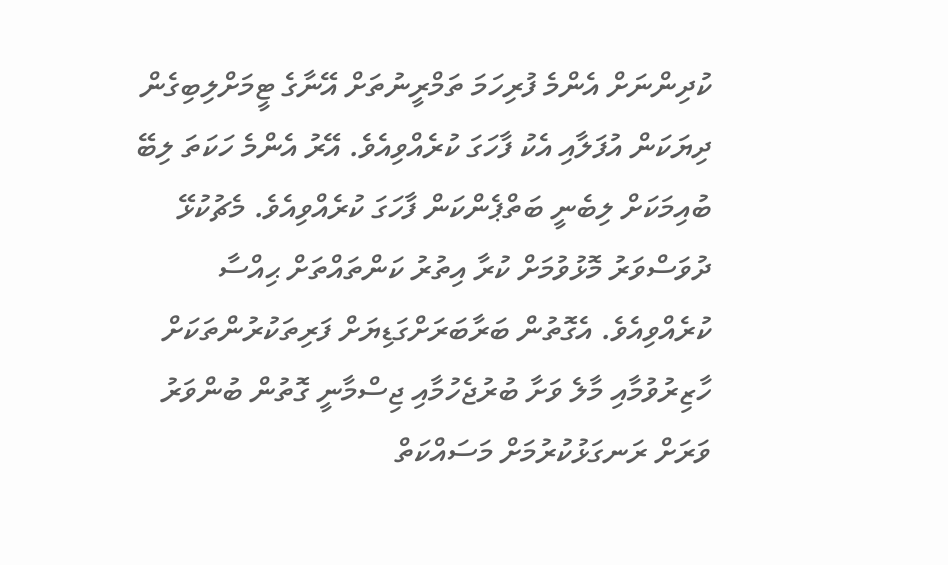ކުދިންނަށް އެންމެ ފުރިހަމަ ތަމްރީނުތަށް އޭނާގެ ޓީމަށްލިބިގެން ދިޔަކަން އުފަލާއި އެކު ފާހަގަ ކުރެއްވިއެވެ. އޭރު އެންމެ ހަކަތަ ލިބޭ ބުއިމަކަށް ލިބެނީ ބަތްޕެންކަން ފާހަގަ ކުރެއްވިއެވެ. މެޗުކުޅޭ ދުވަސްވަރު މޮޅުވުމަށް ކުރާ އިތުރު ކަންތައްތަށް ޙިއްސާ ކުރެއްވިއެވެ. އެގޮތުން ބަރާބަރަށްގަޑިޔަށް ފަރިތަކުރުންތަކަށް ހާޒިރުވުމާއި މާލެ ވަށާ ބުރުޖެހުމާއި ޖިސްމާނީ ގޮތުން ބުންވަރު ވަރަށް ރަނގަޅުކުރުމަށް މަސައްކަތް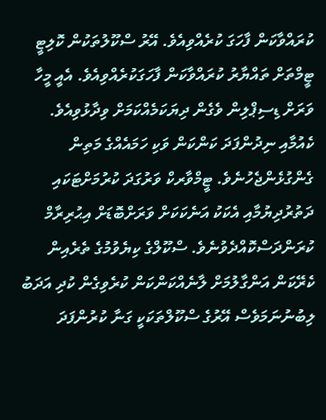ކުރައްވާކަން ފާހަގަ ކުރެއްވިއެވެ. އޭރު ސްކޫލުތަކުން ކޮލިޓީ ޓީމްތަށް ތައްޔާރު ކުރައްވާކަން ފާހަގަކުރެއްވިއެވެ. އެއީ މީހާ ވަރަށް ޑިސިޕްލިން ވެގެން ދިޔަކަމެއްކަމަށް ވިދާޅުވިއެވެ. ކެއުމާއި ނިދުންފަދަ ކަންކަން ވަކި ހަމައެއްގެ މަތިން ގެންގުޅެންޖެހުނެވެ. ޓީމްވާރކް ވަރުގަދަ ކުރުމަށްޓަކައި ދަތުރުދިޔުމާއި އެކަކު އަނެކަކަށް ވަރަށްބޮޑަށް އިޙުރިރާމް ކުރަންދަސްކޮއްދެވުނެވެ. ސްކޫލްގެ ކިޔެވުމުގެ ތެރެއިން ކެރޭކަން އަންގާލުމަށް ލާނެއްކަންކަން ކުރެވިގެން ކުދި އަދަބު ލިބުނުނަމަވެސް އޭރުގެ ސްކޫލްތަކަކީ ގަނާ ކުރުންފަދަ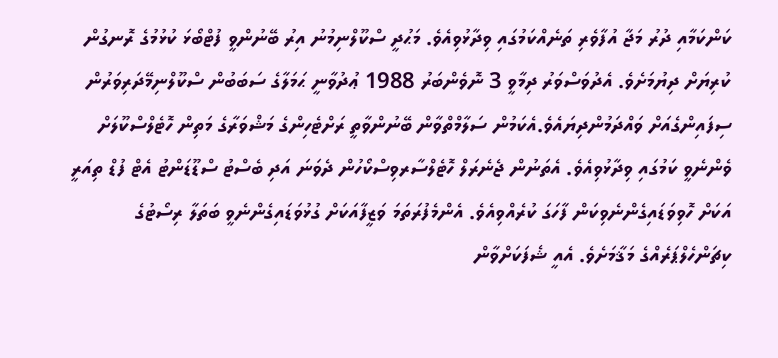ކަންކަމާއި ދުރު މަޖާ އުފާވެރި ތަނެއްކަމުގައި ވިދާޅުވިއެވެ. މަޙުދީ ސްކޫލްނިމުނު އިރު ބޭނުންވީ ފުޓްބޯޅަ ކުޅުމުގެ ރޮނގުން ކުރިޔަށް ދިޔުމަށެވެ. އެދުވަސްވަރު ދިމާވީ 3 ނޮވެންބަރު 1988 ޢުދުވާނީ ޙަމަލާގެ ސަބަބުން ސްކޫލްނިމޭދަރިވަރުން ސިފައިންގެއަށް ވައްދަމުންދިޔައެވެ.އެކަމުން ސަލާމްތްވާން ބޭނުންވާތީ ރަށްޓެހިންގެ މަޝްވަރާގެ މަތިން ހޮޓެލްސްކޫލަށް ވެންނެވީ ކަމުގައި ވިދާޅުވިއެވެ. އެތަނުން ޖެނެރަލް ހޮޓެލްސާރވިސްކޯހުން ދެވަނަ އަދި ބެސްޓު ސްޑޫޑަންޓު އެޓް ފުޑް ތިއަރީ އަކަށް ހޮވިވަޑައިގެންނެވިކަން ފާހަގަ ކުރެއްވިއެވެ. އެންމެފުރަތަމަ ވަޒީފާއަކަށް ގުޅުވަޑައިގެންނެވީ ބަތަލާ ރިސޯޓުގެ ކިޗަންހެލްޕަރެއްގެ މަޤާމަށެވެ. އެއީ ޝެފަކަށްވާން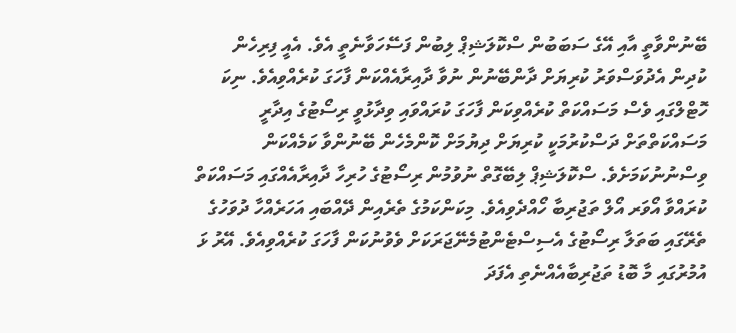ބޭނުންވާތީ އާއި އޭގެ ސަބަބުން ސްކޮލަޝިޕް ލިބުން ފަސޭހަވާނެތީ އެވެ. އެއީ ފިރިހެން ކުދިން އެދުވަސްވަރު ކުރިޔަށް ދާންބޭނުން ނުވާ ދާއިރާއެއްކަން ފާހަގަ ކުރެއްވިއެވެ. ނިކަ ހޮޓްލްގައި ވެސް މަސައްކަތް ކުރެއްވިކަން ފާހަގަ ކުރައްވައި ވިދާޅުވީ ރިސޯޓުގެ އިދާރީ މަސައްކަތްތަށް ދަސްކުރުމަކީ ކުރިޔަށް ދިޔުމަށް ކޮންމެހެން ބޭނުންވާ ކަމެއްކަން ވިސްނުނުކަމަށެވެ. ސްކޮލަޝިޕް ލިބޭގޮތް ނުވުމުން ރިސޯޓުގެ ހުރިހާ ދާއިރާއެއްގައި މަސައްކަތް ކުރައްވާ އޯވަރ އޯލް ތަޖުރިބާ ހޯއްދެވިއެވެ. މިކަންކަމުގެ ތެރެއިން ދޭއްބައި އަހަރެއްހާ ދުވަހުގެ ތެރޭގައި ބަތަލާ ރިސޯޓުގެ އެސިސްޓެންޓުމެނޭޖަރަކަށް ވެވުނުކަން ފާހަގަ ކުރެއްވިއެވެ. އޭރު ޅަ އުމުރުގައި މާ ބޮޑު ތަޖުރިބާއެއްނެތި އެފަދަ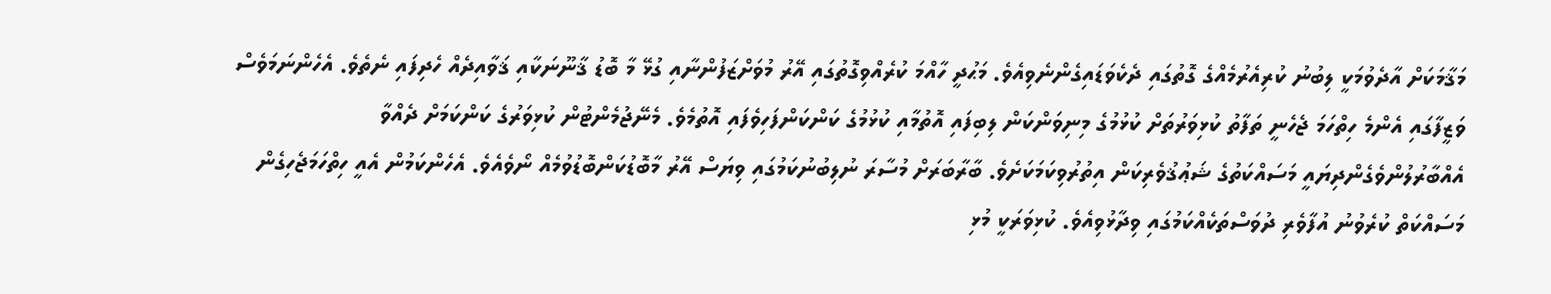މަޤާމަކަށް އާދެވުމަކީ ލިބުނު ކުރިއެރުމެއްގެ ގޮތުގައި ދެކެވަޑައިގެންނެވިއެވެ. މަޙުދީ ހާއްމަ ކުރެއްވިގޮތުގައި އޭރު މުވަށްޒަފުންނާއި ގުޅޭ މާ ބޮޑު ޤާނޫނަކާއި ޤަވާއިދެއް ހެދިފައި ނެތެވެ. އެހެންނަމަވެސް ވަޒީފާގައި އެންމެ ހިތްހަމަ ޖެހެނީ ތަފާތު ކުޅިވަރުތަށް ކުޅުމުގެ މިނިވަންކަން ލިބިފައި އޮތުމާއި ކުޅުމުގެ ކަންކަންފަހިވެފައި އޮތުމެވެ. މެނޭޖުމެންޓުން ކުޅިވަރުގެ ކަންކަމަށް ދެއްވާ އެއްބާރުލުންވެގެންދިޔައީ މަސައްކަތުގެ ޝަޢުޤުވެރިކަން އިތުރުވިކަމަކަށެވެ. ބާރާބަރަށް މުސާރަ ނުލިބުނުކަމުގައި ވިޔަސް އޭރު މާބޮޑުކަންބޮޑުވުމެއް ނޯވެއެވެ. އެހެންކަމުން އެއީ ހިތްހަމަޖެހިގެން މަސައްކަތް ކުރެވުނު އުފާވެރި ދުވަސްތަކެއްކަމުގައި ވިދާޅުވިއެވެ. ކުޅިވަރަކީ މުޅި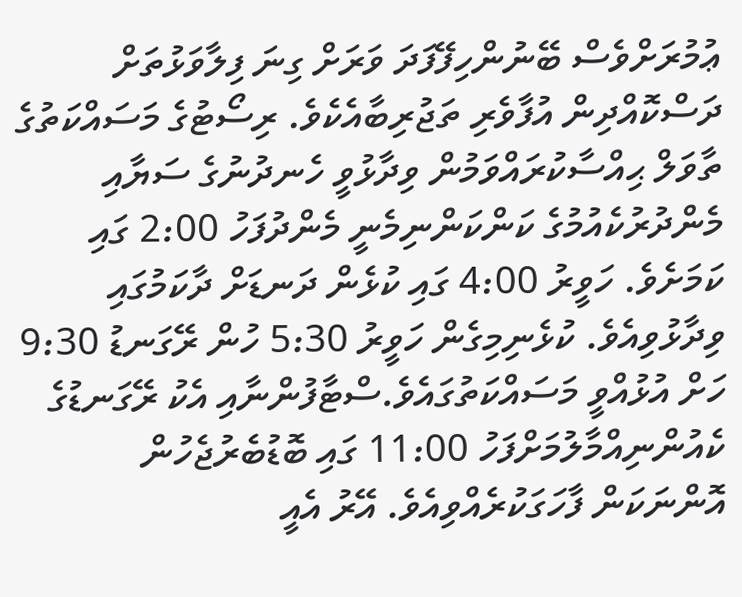ޢުމުރަށްވެސް ބޭނުންހިފޭފަދަ ވަރަށް ގިނަ ފިލާވަޅުތަށް ދަސްކޮއްދިން އުފާވެރި ތަޖުރިބާއެކެވެ. ރިސޯޓުގެ މަސައްކަތުގެ ތާވަލް ޙިއްސާކުރައްވަމުން ވިދާޅުވީ ހެނދުނުގެ ސަޔާއި މެންދުރުކެއުމުގެ ކަންކަންނިމެނީ މެންދުފަހު 2:00 ގައި ކަމަށެވެ. ހަވީރު 4:00 ގައި ކުޅެން ދަނޑަށް ދާކަމުގައި ވިދާޅުވިއެވެ. ކުޅެނިމިގެން ހަވީރު 5:30 ހުން ރޭގަނޑު 9:30 ހަށް އުޅުއްވީ މަސައްކަތުގައެވެ.ސްޓާފުންނާއި އެކު ރޭގަނޑުގެ ކެއުންނިއްމާލުމަށްފަހު 11:00 ގައި ބޮޑުބެރުޖެހުން އޮންނަކަން ފާހަގަކުރެއްވިއެވެ. އޭރު އެއީ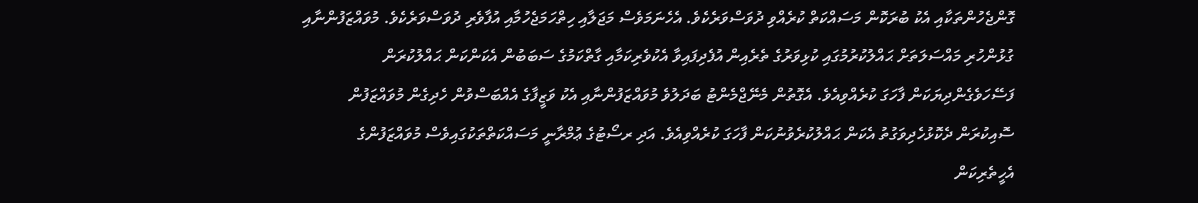ގޮންޖެހުންތަކާއި އެކު ބުރަކޮން މަސައްކަތް ކުރެއްވި ދުވަސްވަރެކެވެ. އެހެނަމަވެސް މަޖަލާއި ހިތްހަމަޖެހުމާއި އުފާވެރި ދުވަސްވަރެކެވެ. މުވައްޒަފުންނާއި ގުޅުންހުރި މައްސަލަތަށް ޙައްލުކުރުމުގައި ކުޅިވަރުގެ ތެރެއިން އުފެދިފައިވާ އެކުވެރިކަމާއި ގާތްކަމުގެ ސަބަބުން އެކަންކަން ޙައްލުކުރަން ފަސޭހަވެގެންދިޔަކަން ފާހަގަ ކުރެއްވިއެވެ. އެގޮތުން މެނޭޖްމެންޓު ބަދަލުވެ މުވައްޒަފުންނާއި އެކު ވަޒީފާގެ އެއްބަސްވުން ހެދިގެން މުވައްޒަފުން ސޮއިކުރަން ދެކޮޅުހެދިވަގުތު އެކަން ޙައްލުކުރެވުނުކަން ފާހަގަ ކުރެއްވިއެވެ. އަދި ރސޯޓުގެ ޢުމްރާނީ މަސައްކަތްތަކުގައިވެސް މުވައްޒަފުންގެ އެހީތެރިކަން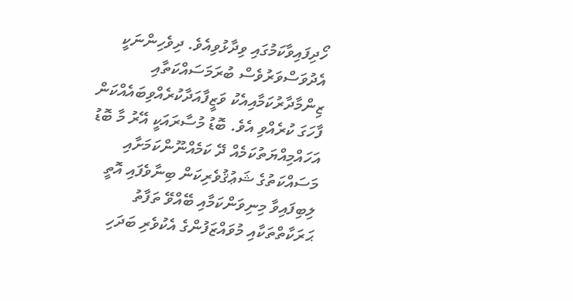ހޯދިފައިވާކަމުގައި ވިދާޅުވިއެވެ. ދިވެހިންނަކީ އެދުވަސްވަރުވެސް ބުރަމަސައްކަތާއި ޒިންމާދާރުކަމާއިއެކު ވަޒީފާއަދާކުރެއްވިބައެއްކަން ފާހަގަ ކުރެއްވި އެވެ. ބޮޑު މުސާރައަކީ އޭރު މާ ބޮޑު އަހައްމިއްޔަތުކަމެއް ދޭ ކަމެއްނޫންކަމަށާއި މަސައްކަތުގެ ޝަޢުޤުވެރިކަން ބިނާވެފައި އޮތީ ލިބިފައިވާ މިނިވަންކަމާއި ބޭއްވޭ ތަފާތު ޙަރަކާތްތަކާއި މުވައްޒަފުންގެ އެކުވެރި ބަދަހި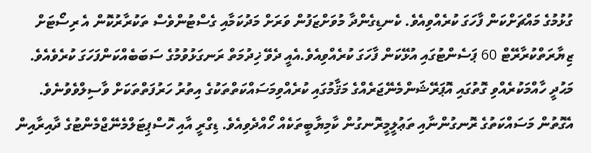ގުޅުމުގެ މައްޗަށްކަން ފާހަގަ ކުރެއްވިއެވެ. ކެނޑިގެންދާ މުވަށްޒަފުން ވަރަށް މަދުކަމާއި ގެސްޓުންވެސް ތަކުރާރުކޮން އެ ރިސޯޓަށް ޒިޔާރަތްކުރާރޭޓް 60 ޕަސެންޓުގައި އުޅޭކަން ފާހަގަ ކުރެއްވިއެވެ.އެއީ ދެވޭ ޚިދުމަތް ރަނގަޅުވުމުގެ ސަބަބެއްކަންފަހަގަ ކުރެވެއެވެ. މަޙުދީ ހާއްމަކުރެއްވި ގޮތުގައި އޮޕަރޭޝަންމެނޭޖަރެއްގެ މަޤާމުގައި ކުރެއްވިމަސައްކަތްތަކުގެ އިތުރު ހަރުފަތްތަކަށް ވާސިލްވެވުނެވެ. އެގޮތުން މަސައްކަތުގެ ރޮނގުންނާއި ތަޢުލީމީރޮނގުން ކާމިޔާބީތަކެއް ހޯއްދެވިއެވެ. ޑިގްރީ އާއި ހޮސްޕިޓަލްމެނޭޖްމެންޓުގެ ދާއިރާއިން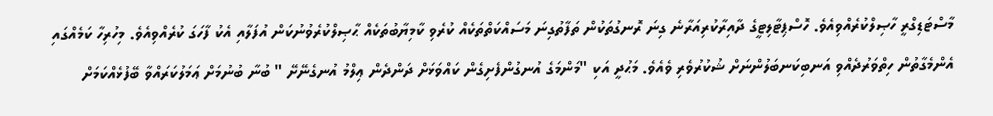މާސްޓަޑިގްރީ ހާޞިލްކުރެއްވިއެވެ. ހޮސްޕިޓާލިޓީގެ ދާއިރާކުރިއަރާނެ ގިނަ ރޮނގުތަކުން ތަފާތުގިނަ މަސައްކަތްތަކެއް ކުރެވި ކާމިޔާބުތަކެއް ޙާޞިލްކުރެވުނުކަން އުފަލާއި އެކު ފާހަގަ ކުރެއްވިއެވެ. މިހުރިހާ ކަމެއްގައި އެންމެގާތުން ހިތްވަރުދެއްވި އަނބިކަނބަލުންނަށް ޝުކުރުވެރި ވެއެވެ. މަޙުދީ އަކި "މަންމަގެ އުނގުންފެށިގެން ކައްވަޅަށް ދަންދެން ޢިލްމު އުނގެނޭށޭ " ބުނާ ބުނުމަށް ޢަމަލުކަރައްވާ ބޭފުޅެއްކަމަށް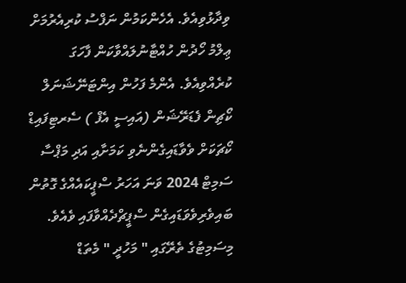ވިދާޅުވިއެވެ. އެހެންކަމުން ނަފްސު ކުރިއެރުމަށް ޢިލްމު ހޯދުން ހުއްޓާނުލައްވާކަން ފާހަގަ ކުރެއްވިއެވެ. އެންމެ ފަހުން އިންޓަނޭޝަނަލް ކޯޗިން ފެޑަރޭޝަން (އައިސީ އެފް ) ސެރޓިފައިޑް ކޯޗަކަށް ވެވާޑައިގެންނެވި ކަމަށާއި އަދި މަޕްސާ ސަމިޓް 2024 ވަނަ އަހަރު ސްޕީކައެއްގެ ގޮތުން ބައިވެރިވެވަޑައިގެން ސްޕީޗްދެއްވާފައި ވެއެވެ. މިސަމިޓުގެ ތެރޭގައި " މަހުދީ " މެތަޑް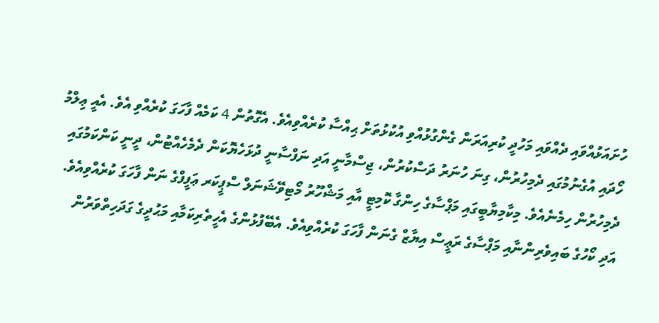ހުށައަޅުއްވައި ދެއްވައި މަހުދީ ކުރިއަރަން ގެންގުޅުއްވި އުކުޅުތަށް ޙިއްސާ ކުރެއްވިއެވެ. އެގޮތުން 4 ކަމެއް ފާހަގަ ކުރެއްވި އެވެ. އެއީ ޢިލްމު ހޯދައި އުގެނުމުގައި ދެމިހުރުން، ގިނަ ހުނަރު ދަސްކުރުން، ޖިސްމާނީ އަދި ނަފްސާނީ ދުޅަހެޔޮކަން ދެމެހެއްޓުން، ދީނީ ކަންކަމުގައި ދެމިހުރުން ހިމެނެއެވެ. މިކާމިޔާބީގައި މަޕްސާގެ ހިންގާ ކޮމިޓީ އާއި މަޝްހޫރު މޯޓިވޭޝަނަލް ސްޕީކަރ ޢަފީފްގެ ނަން ފާހަގަ ކުރެއްވިއެވެ. އަދި ކޯހުގެ ބައިވެރިންނާއި މަޕްސާގެ ރަޢީސް އިޔާޒް ގެނަން ފާހަގަ ކުރެއްވިއެވެ. އެބޭފުޅުންގެ އެހީތެރިކަމާއި މަޙުދީގެ ގަދަހިތްވަރުން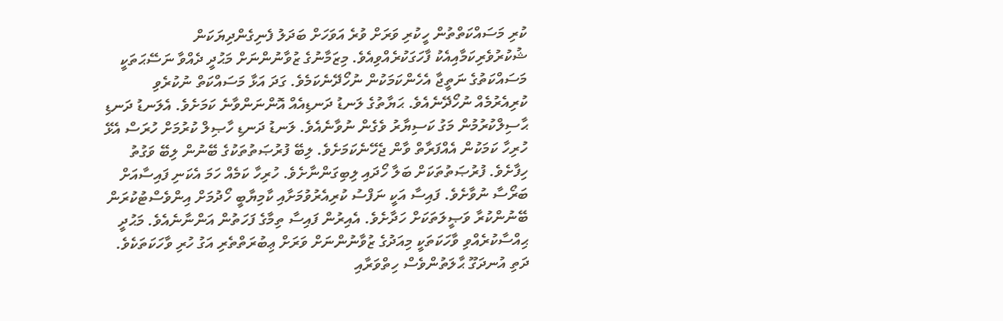ކުރި މަސައްކަތްތުން ހީކުރި ވަރަށް ވުރެ އަވަހަށް ބަދަލު ފެނިގެންދިޔަކަން ޝުކުރުވެރިކަމާއިއެކު ފާހަގަކުރެއްވިއެވެ. މިޒަމާނުގެ ޒުވާނުންނަށް މަޙުދީ ދެއްވާ ނަސޭޙަތަކީ މަސައްކަތުގެ ނަތީޖާ އެހެންކަމަކުން ނުހޯދޭނެކަމެވެ. ގަދަ އަޅާ މަސައްކަތް ނުކުރެވި ކުރިއެރުމެއް ނުހޯދޭނެއެވެ. ޙަޔާތުގެ ލަނޑު ދަނޑިއެއް އޮންނަންވާނެ ކަމަށެވެ. އެލަނޑު ދަނޑި ޙާސިލްކުރުމުން މަގު ކަސިޔާރު ވެގެން ނުވާނެއެވެ. ލަނޑު ދަނޑި ހާޞިލް ކުރުމަށް ހުރަސް އެޅޭ ހުރިހާ ކަމަކުން އެއްފަރާތް ވާން ޖެހޭނެކަމަށެވެ. ލިބޭ ފުރުޞަތުތަކުގެ ބޭނުން ލިބޭ ވަގުތު ހިފާށެވެ. ފުރުޞަތުތަކަށް ބަލާ ހޯދައި ލިބިގަންނާށެވެ. ހުރިހާ ކަމެއް ހަމަ އެކަނި ފައިސާއަށް ބަރޯސާ ނުވާށެވެ. ފައިސާ އަކީ ނަފްސު ކުރިއެރުވުމަށާއި ކާމިޔާބީ ހޯދުމަށް އިންވެސްޓުކުރަން ބޭނުންކުރާ ވަޞީލަތަކަށް ހަދާށެވެ. އެއިރުން ފައިސާ ތިމާގެ ފަހަތުން އަންނާނެއެވެ. މަޙުދީ ޙިއްސާކުރެއްވި ވާހަކަތަކީ މިއަދުގެ ޒުވާނުންނަށް ވަރަށް ޢިބުރަތްތެރި އަގު ހުރި ވާހަކަތަކެވެ. ދަތި އުނދަގޫ ޙާލަތުންވެސް ހިތްވަރާއި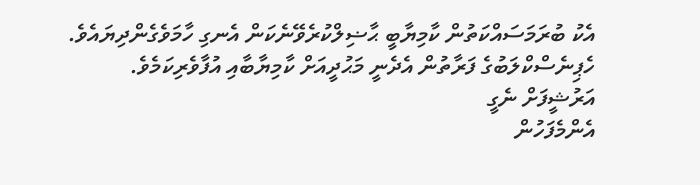އެކު ބުރަމަސައްކަތުން ކާމިޔާބީ ޙާޟިލްކުރެވޭނެކަން އެނގި ހާމަވެގެންދިޔައެވެ. ހެޕިނެސްކްލަބުގެ ފަރާތުން އެދެނީ މަޙުދީއަށް ކާމިޔާބާއި އުފާވެރިކަމެވެ.
އަރުޝީފަށް ނެގީ
އެންމެފަހުން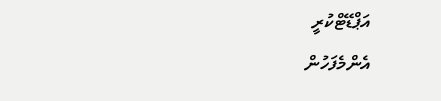އަޕްޑޭޓްކުރީ
އެންމެފަހުން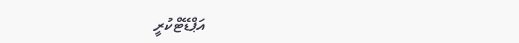އަޕްޑޭޓްކުރީ